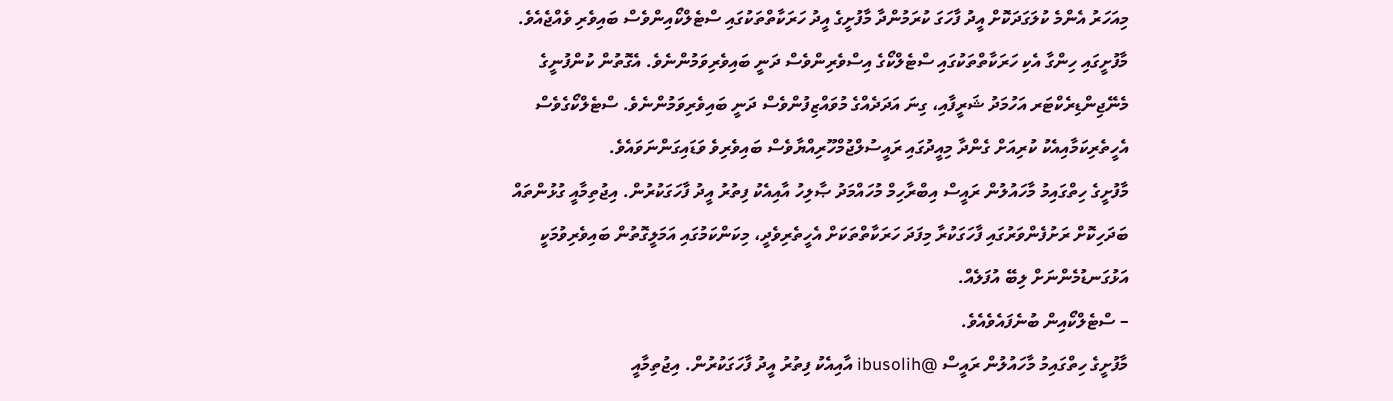މިއަހަރު އެންމެ ކުލަގަދަކޮށް އީދު ފާހަގަ ކުރަމުންދާ މާފުށީގެ އީދު ހަރަކާތްތަކުގައި ސްޓެލްކޯއިންވެސް ބައިވެރި ވެއްޖެއެވެ.
މާފުށީގައި ހިންގާ އެކި ހަރަކާތްތަކުގައި ސްޓެލްކޯގެ އިސްވެރިންވެސް ދަނީ ބައިވެރިވަމުންނެވެ. އެގޮތުން ކުންފުނީގެ މެނޭޖިންޑިރެކްޓަރ އަހުމަދު ޝަރީފާއި، ގިނަ އަދަދެއްގެ މުވައްޒިފުންވެސް ދަނީ ބައިވެރިވަމުންނެވެ. ސްޓެލްކޯގެވެސް އެހީތެރިކަމާއިއެކު ކުރިއަށް ގެންދާ މިއީދުގައި ރައީސުލްޖުމްހޫރިއްޔާވެސް ބައިވެރިވެ ވަޑައިގަންނަވައެވެ.
މާފުށީގެ ހިތްގައިމު މާހައުލުން ރައީސް އިބްރާހިމް މުހައްމަދު ޞާލިހު އާއިއެކު ފިތުރު އީދު ފާހަގަކުރުން. އިޖުތިމާއީ ގުޅުންތައް ބަދަހިކޮށް ރަށުފެންވަރުގައި ފާހަގަކުރާ މިފަދަ ހަރަކާތްތަކަށް އެހީތެރިވެދީ، މިކަންކަމުގައި އަމަލީގޮތުން ބައިވެރިވުމަކީ އަޅުގަނޑުމެންނަށް ލިބޭ އުފަލެއް.
– ސްޓެލްކޯއިން ބުނެފައެވެއެވެ.
މާފުށީގެ ހިތްގައިމު މާހައުލުން ރައީސް @ibusolih އާއިއެކު ފިތުރު އީދު ފާހަގަކުރުން. އިޖުތިމާއީ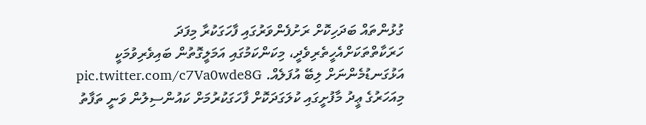ގުޅުންތައް ބަދަހިކޮށް ރަށުފެންވަރުގައި ފާހަގަކުރާ މިފަދަ ހަރަކާތްތަކަށްއެހީތެރިވެދީ، މިކަންކަމުގައި އަމަލީގޮތުން ބައިވެރިވުމަކީ އަޅުގަނޑުމެންނަށް ލިބޭ އުފަލެއް. pic.twitter.com/c7Va0wde8G
މިއަހަރުގެ ޢީދު މާފުށީގައި ކުލަގަދަކޮށް ފާހަގަކުރުމަށް ކައުންސިލުން ވަނީ ތަފާތު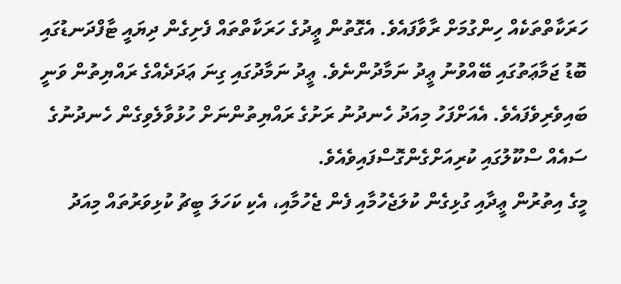ހަރަކާތްތަކެއް ހިންގުމަށް ރާވާފައެވެ. އެގޮތުން ޢީދުގެ ހަރަކާތްތައް ފެށިގެން ދިޔައީ ޓާފްދަނޑުގައި ބޮޑު ޖަމާޢަތުގައި ބޭއްވުނު ޢީދު ނަމާދުންނެވެ. ޢީދު ނަމާދުގައި ގިނަ ޢަދަދެއްގެ ރައްޔިތުން ވަނީ ބައިވެރިވެފައެވެ. އެއަށްފަހު މިއަދު ހެނދުނު ރަށުގެ ރައްޔިތުންނަށް ހުޅުވާލެވިގެން ހެނދުނުގެ ސައެއް ސްކޫލުގައި ކުރިއަށްގެންގޮސްފައިވެއެވެ.
މީގެ އިތުރުން ޢީދާއި ގުޅިގެން ކުލަޖެހުމާއި ފެން ޖެހުމާއި، އެކި ކަހަލަ ބީޗު ކުޅިވަރުތައް މިއަދު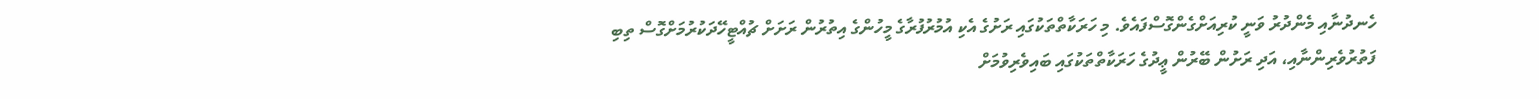ހެނދުނާއި މެންދުރު ވަނީ ކުރިއަށްގެންގޮސްފައެވެ. މި ހަރަކާތްތަކުގައި ރަށުގެ އެކި އުމުރުފުރާގެ މީހުންގެ އިތުރުން ރަށަށް ޗުއްޓީހޭދަކުރުމަށްގޮސް ތިބި ފަތުރުވެރިންނާއި، އަދި ރަށުން ބޭރުން ޢީދުގެ ހަރަކާތްތަކުގައި ބައިވެރިވުމަށް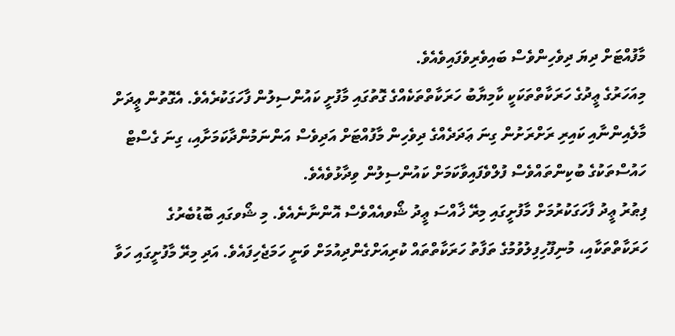މާފުއްޓަށް ދިޔަ ދިވެހިންވެސް ބައިވެރިވެފައިވެއެވެ.
މިއަހަރުގެ ޢީދުގެ ހަރަކާތްތަކަކީ ކާމިޔާބު ހަރަކާތްތަކެއްގެ ގޮތުގައި މާފުށީ ކައުންސިލުން ފާހަގަކުރެއެވެ. އެގޮތުން ޢީދަށް މާލެއިންނާއި ކައިރި ރަށްރަށުން ގިނަ ޢަދަދެއްގެ ދިވެހިން މާފުއްޓަށް އަދިވެސް އަންނަމުންދާކަމަށާއި، ގިނަ ގެސްޓް ހައުސްތަކުގެ ބުކިންތައްވެސް ފުލްވެފައިވާކަމަށް ކައުންސިލުން ވިދާޅުވެއެވެ.
ފިޠުރު ޢީދު ފާހަގަކުރުމަށް މާފުށީގައި މިރޭ ޚާއްސަ ޢީދު ޝޯވއެއްވެސް އޮންނާނެއެވެ. މި ޝޯވގައި ބޮޑުބެރުގެ ހަރަކާތްތަކާއި، މުނިފޫހިފިލުވުމުގެ ތަފާތު ހަރަކާތްތައް ކުރިއަށްގެންދިއުމަށް ވަނީ ހަމަޖެހިފައެވެ. އަދި މިރޭ މާފުށީގައި ހަވާ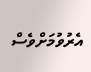އެރުވުމަށްވެސް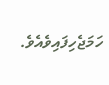ހަމަޖެހިފައިވެއެވެ.